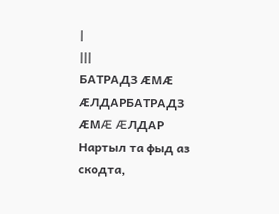|
|||
БАТРАДЗ ÆМÆ ÆЛДАРБАТРАДЗ ÆМÆ ÆЛДАР Нартыл та фыд аз скодта,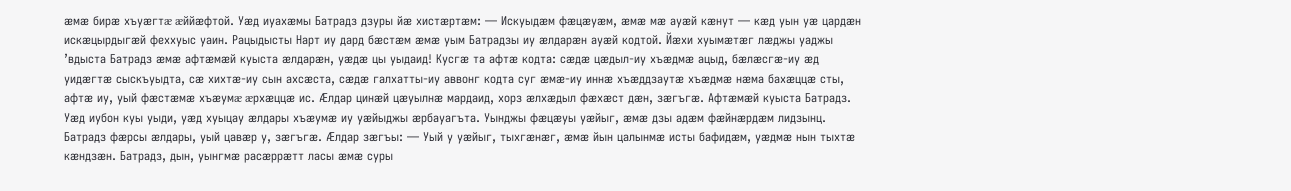æмæ бирæ хъуæгтæ æййæфтой. Уæд иуахæмы Батрадз дзуры йæ хистæртæм: — Искуыдæм фæцæуæм, æмæ мæ ауæй кæнут — кæд уын уæ цардæн искæцырдыгæй феххуыс уаин. Рацыдысты Нарт иу дард бæстæм æмæ уым Батрадзы иу æлдарæн ауæй кодтой. Йæхи хуымæтæг лæджы уаджы ’вдыста Батрадз æмæ афтæмæй куыста æлдарæн, уæдæ цы уыдаид! Кусгæ та афтæ кодта: сæдæ цæдыл-иу хъæдмæ ацыд, бæлæсгæ-иу æд уидæгтæ сыскъуыдта, сæ хихтæ-иу сын ахсæста, сæдæ галхатты-иу аввонг кодта суг æмæ-иу иннæ хъæддзаутæ хъæдмæ нæма бахæццæ сты, афтæ иу, уый фæстæмæ хъæумæ æрхæццæ ис. Æлдар цинæй цæуылнæ мардаид, хорз æлхæдыл фæхæст дæн, зæгъгæ. Афтæмæй куыста Батрадз. Уæд иубон куы уыди, уæд хуыцау æлдары хъæумæ иу уæйыджы æрбауагъта. Уынджы фæцæуы уæйыг, æмæ дзы адæм фæйнæрдæм лидзынц. Батрадз фæрсы æлдары, уый цавæр у, зæгъгæ. Æлдар зæгъы: — Уый у уæйыг, тыхгæнæг, æмæ йын цалынмæ исты бафидæм, уæдмæ нын тыхтæ кæндзæн. Батрадз, дын, уынгмæ расæррæтт ласы æмæ суры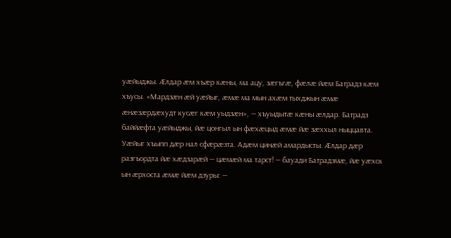уæйыджы. Æлдар æм хъæр кæны, ма ацу, зæгъгæ, фæлæ йæм Батрадз кæм хъусы. «Мардзæн æй уæйыг, æмæ ма мын ахæм тыхджын æмæ æнæзæрдæхудт кусæг кæм уыдзæн», — хъуыдытæ кæны æлдар. Батрадз баййæфта уæйыджы, йæ цонгыл ын фæхæцыд æмæ йæ зæххыл ныццавта. Уæйыг хъыпп дæр нал сфæрæзта. Адæм цинæй амардысты. Æлдар дæр разгъордта йæ хæдзарæй — цæмæй ма тарст! — бауади Батрадзмæ, йæ уæхск ын æрхоста æмæ йæм дзуры: —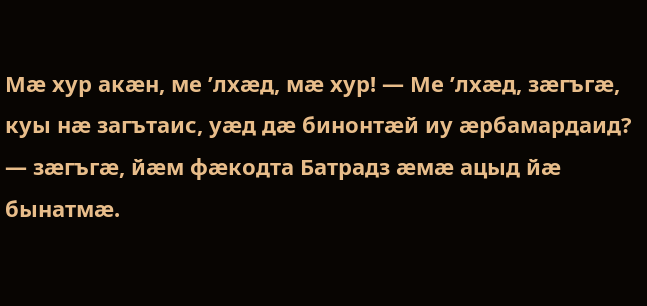Мæ хур акæн, ме ’лхæд, мæ хур! — Ме ’лхæд, зæгъгæ, куы нæ загътаис, уæд дæ бинонтæй иу æрбамардаид? — зæгъгæ, йæм фæкодта Батрадз æмæ ацыд йæ бынатмæ.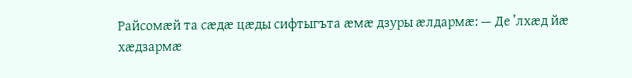Райсомæй та сæдæ цæды сифтыгъта æмæ дзуры æлдармæ: — Де ’лхæд йæ хæдзармæ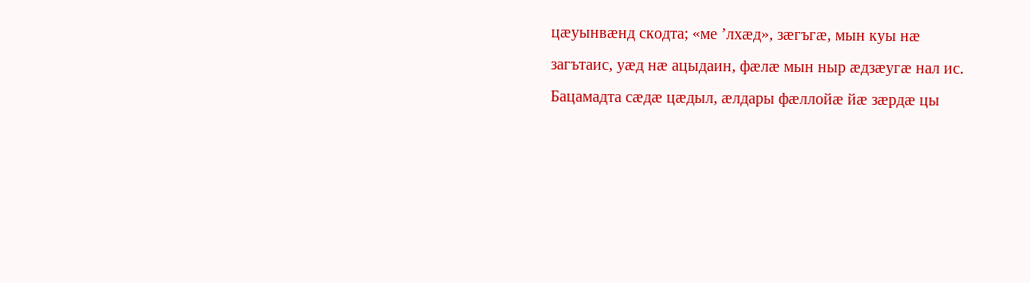цæуынвæнд скодта; «ме ’лхæд», зæгъгæ, мын куы нæ загътаис, уæд нæ ацыдаин, фæлæ мын ныр æдзæугæ нал ис. Бацамадта сæдæ цæдыл, æлдары фæллойæ йæ зæрдæ цы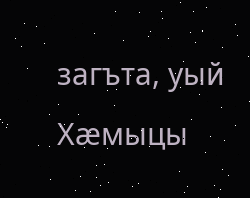загъта, уый Хæмыцы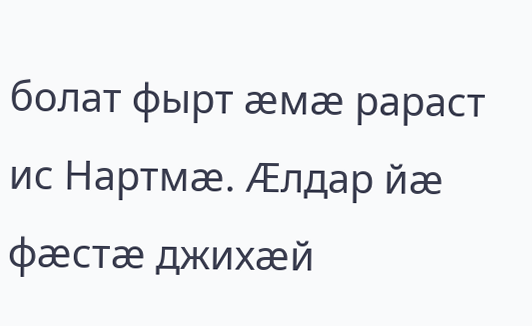болат фырт æмæ рараст ис Нартмæ. Æлдар йæ фæстæ джихæй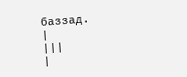баззад.
|
|||
|